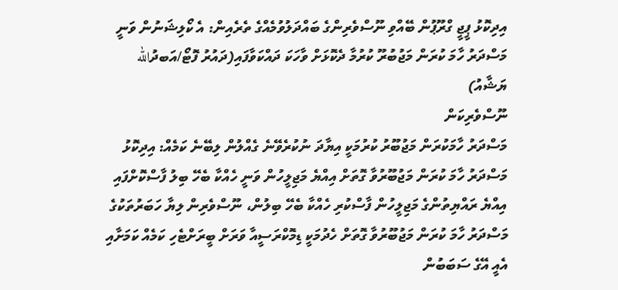އިދިކޮޅު ޕީޖީ ގްރޫޕުން ބޭއްވި ނޫސްވެރިންގެ ބައްދަލުވުމެއްގެ ތެރެއިން: އެ ކޯލިޝަނުން ވަނީ މަސްދަރު ހާމަ ކުރަން މަޖުބުރޫ ކުރުމާ ދެކޮޅަށް ވާހަކަ ދައްކަވާފައި(ދައުރު ފޮޓޯ/އަބދުالله ޔަޝާއު)
ނޫސްވެރިކަން
މަސްދަރު ހާމަކުރަން މަޖުބޫރު ކުރުމަކީ އިޔާދަ ނުކުރެވޭނެ ގެއްލުން ލިބޭނެ ކަމެއް: އިދިކޮޅު
މަސްދަރު ހާމަ ކުރަން މަޖުބޫރުވާ ގޮތަށް އިއްޔެ މަޖިލީހުން ވަނީ ހެއްކާ ބެހޭ ބިލު ފާސްކޮށްފައި
އިއްޔެ ރައްޔިތުންގެ މަޖިލީހުން ފާސްކުރި ހެއްކާ ބެހޭ ބިލުން، ނޫސްވެރިން ލިޔާ ހަބަރުތަކުގެ މަސްދަރު ހާމަ ކުރަން މަޖުބޫރުވާ ގޮތަށް ހެދުމަކީ ޑިމޮކްރަސީއާ ވަރަށް ބީރަށްޓެހި ކަމެއް ކަމަށާއި އެއީ އޭގެ ސަބަބުން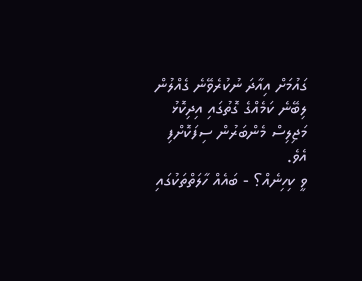ގައުމަށް އިއާދަ ނުކުރެވޭނެ ގެއްލުން ލިބޭނެ ކަމެއްގެ ގޮތުގައި އިދިކޮޅު މަޖިލިސް މެންބަރުން ސިފަކޮށްފި އެވެ.
ވީ ކިހިނެއް؟ - ބައެއް ހާލަތްތަކުގައި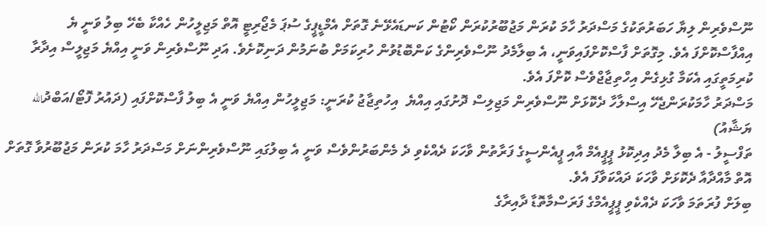ނޫސްވެރިން ލިޔާ ހަބަރުތަކުގެ މަސްދަރު ހާމަ ކުރަން މަޖުބޫރުކުރަން ކޯޓުން ކަނޑައެޅޭނެ ގޮތަށް އެމްޑީޕީގެ ސުޕަ މެޖޯރިޓީ އޮތް މަޖިލީހުން ހެއްކާ ބެހޭ ބިލު ވަނީ ޔެ އިއްފާސްކޮށްފަ އެވެ. މިގޮތަށް ފާސްކޮށްފައިވަނީ، އެ ބިލާމެދު ނޫސްވެރިންގެ ކަންބޮޑުވުން ހުރިކަމަށް ބުނަމުން ދަނިކޮށެވެ. އަދި ނޫސްވެރިން ވަނީ އިއްޔެ މަޖިލީސް އިދާރާ ކުރިމަތީގައި އެކަމާ ގުޅިގެން އިހްތިޖާޖްވެސް ކޮށްފަ އެވެ.
މަސްދަރު ހާމަކުރަންޖެހޭ އިސްލާހާ ދެކޮޅަށް ނޫސްވެރިން މަޖިލިސް ދޮށުގައި އިއްޔެ  އިހުތިޖާޖު ކުރަނީ: މަޖިލީހުން އިއްޔެ ވަނީ އެ ބިލު ފާސްކޮށްފައި (ދައުރު ފޮޓޯ/އަބްދުالله ޔަޝާއު)
ތަފްސީލު - އެ ބިލާ މެދު އިދިކޮޅު ޕީޕީއެމް އާއި ޕީއެންސީގެ ފަރާތުން ވާހަކަ ދެއްކެވި ދެ މެންބަރުންވެސް ވަނީ އެ ބިލުގައި ނޫސްވެރިންނަށް މަސްދަރު ހާމަ ކުރަން މަޖުބޫރުވާ ގޮތަށް އޮތް މާއްދާއާ ދެކޮޅަށް ވާހަކަ ދައްކަވާފަ އެވެ.
ބިލަށް ފުރަތަމަ ވާހަކަ ދެއްކެވި ޕީޕީއެމްގެ ފަރަސްމާތޮޑާ ދާއިރާގެ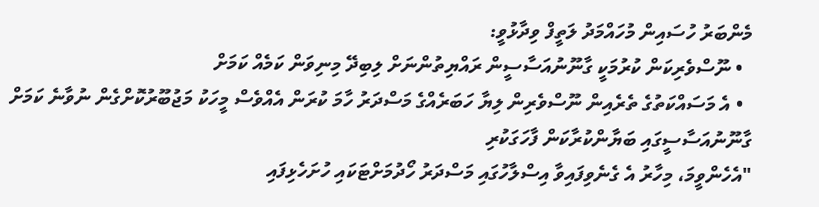މެންބަރު ހުސައިން މުހައްމަދު ލަތީފް ވިދާޅުވީ:
  • ނޫސްވެރިކަން ކުރުމަކީ ގާނޫނުއަސާސީން ރައްޔިތުންނަށް ލިބިދޭ މިނިވަން ކަމެއް ކަމަށް
  • އެ މަސައްކަތުގެ ތެރެއިން ނޫސްވެރިން ލިޔާ ހަބަރެއްގެ މަސްދަރު ހާމަ ކުރަން އެއްވެސް މީހަކު މަޖުބޫރުކޮށްގެން ނުވާނެ ކަމަށް ގާނޫނުއަސާސީގައި ބަޔާންކުރާކަން ފާހަގަކުރި
"އެހެންވީމަ، މިހާރު އެ ގެނެވިފައިވާ އިސްލާހުގައި މަސްދަރު ހޯދުމަށްޓަކައި ހުށަހެޅިފައި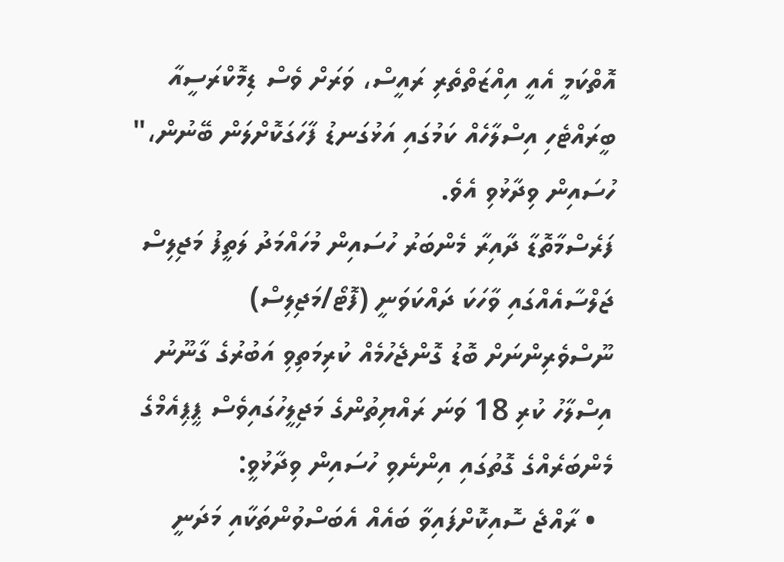އޮތްކަމީ އެއީ އިއްޒަތްތެރި ރައީސް، ވަރަށް ވެސް ޑިމޮކްރަސީއާ ބީރައްޓެހި އިސްލާހެއް ކަމުގައި އަޅުގަނޑު ފާހަގަކޮށްލަން ބޭނުން،" ހުސައިން ވިދާޅުވި އެވެ.
ފަރެސްމާތޮޑާ ދާއިރާ މެންބަރު ހުސައިން މުހައްމަދު ލަތީފު މަޖިލިސް ޖަލްސާއެއްގައި ވާހަކަ ދައްކަވަނީ (ފޮޓޯ/މަޖިލިސް)
ނޫސްވެރިންނަށް ބޮޑު ގޮންޖެހުމެއް ކުރިމަތިވި އަބުރުގެ ގާނޫނު އިސްލާހު ކުރި 18 ވަނަ ރައްޔިތުންގެ މަޖިލީހުގައިވެސް ޕީޕިއެމްގެ މެންބަރެއްގެ ގޮތުގައި އިންނެވި ހުސައިން ވިދާޅުވީ:
  • ރާއްޖެ ސޮއިކޮށްފައިވާ ބައެއް އެބަސްވުންތަކާއި މަދަނީ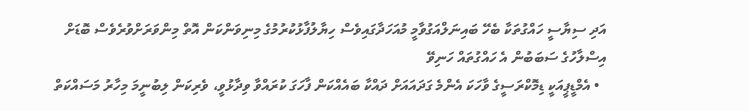އަދި ސިޔާސީ ހައްގުތަކާ ބެހޭ ބައިނަލްއަގުވާމީ މުއަހަދާގައިވެސް ހިޔާލުފާޅުކުރުމުގެ މިނިވަންކަން އޮތް މިންވަރަށްވުރެވެސް ބޮޑަށް އިސްލާހުގެ ސަބަބުން އެ ހައްގުތައް ހަނިވޭ
  • އެމްޑީޕީއަކީ ޑިމޮކްރަސީގެ ވާހަކަ އެންމެ ގަދައައަށް ދައްކާ ބައެއްކަން ފާހަގަ ކުރައްވާ ވިދާޅުވީ، ވެރިކަން ލިބުނީމަ މިހާރު މަސައްކަތް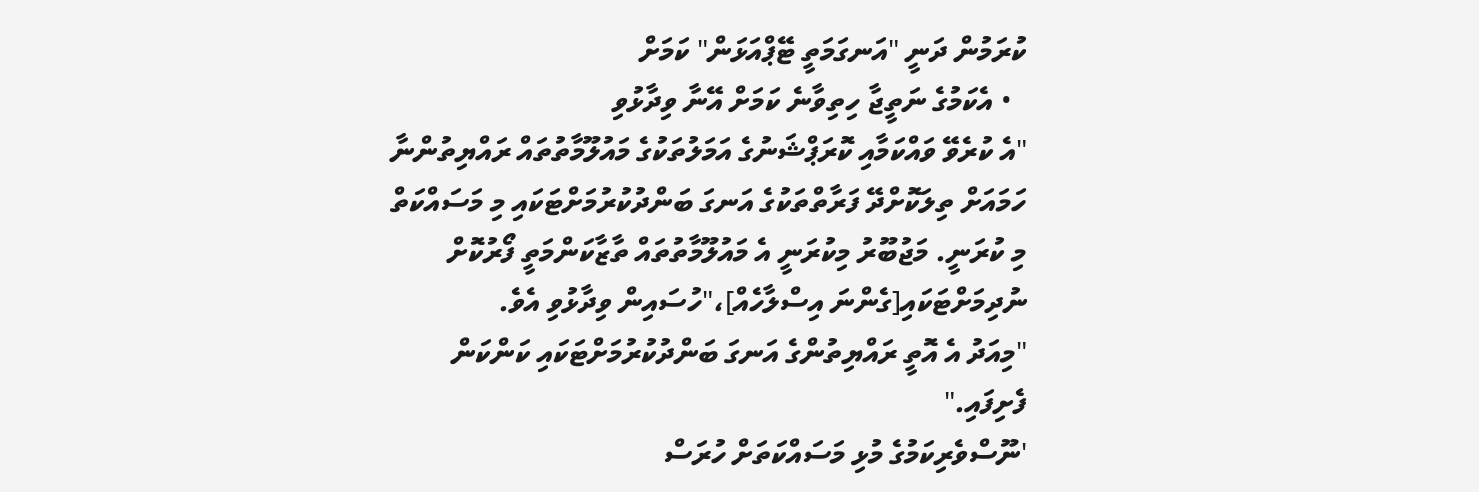ކުރަމުން ދަނީ "އަނގަމަތީ ޓޭޕްއަޅަން" ކަމަށް
  • އެކަމުގެ ނަތީޖާ ހިތިވާނެ ކަމަށް އޭނާ ވިދާޅުވި
"އެ ކުރެވޭ ވައްކަމާއި ކޮރަޕްޝަނުގެ އަމަލުތަކުގެ މައުލޫމާތުތައް ރައްޔިތުންނާ ހަމައަށް ތިލަކޮށްދޭ ފަރާތްތަކުގެ އަނގަ ބަންދުކުރުމަށްޓަކައި މި މަސައްކަތް މި ކުރަނީ. މަޖުބޫރު މިކުރަނީ އެ މައުލޫމާތުތައް ތާޒާކަންމަތީ ފޯރުކޮށް ނުދިމަށްޓަކައި[ގެންނަ އިސްލާހެއް]،"ހުސައިން ވިދާޅުވި އެވެ.
"މިއަދު އެ އޮތީ ރައްޔިތުންގެ އަނގަ ބަންދުކުރުމަށްޓަކައި ކަންކަން ފެށިފައި."
'ނޫސްވެރިކަމުގެ މުޅި މަސައްކަތަށް ހުރަސް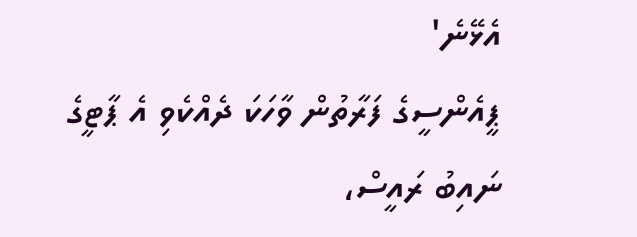އެޅޭނެ'
ޕީއެންސީގެ ފަރާތުން ވާހަކަ ދެއްކެވި އެ ޕާޓީގެ ނައިބު ރައީސް،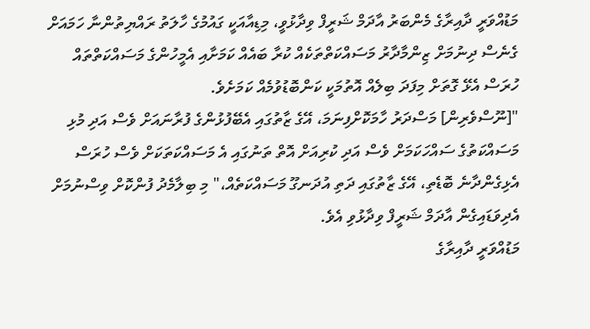މަޑުއްވަރީ ދާއިރާގެ މެންބަރު އާދަމް ޝަރީފް ވިދާޅުވީ، މިޑިއާއަކީ ގައުމުގެ ހާލަތު ރައްޔިތުންނާ ހަމައަށް ގެނެސް ދިނުމަށް ޒިންމާދާރު މަސައްކަތްތަކެއް ކުރާ ބައެއް ކަމަށާއި އެމީހުންގެ މަސައްކަތްތައް ހުރަސް އެޅޭ ގޮތަށް މިފަދަ ބިލެއް އޮތުމަކީ ކަންބޮޑުވުމެއް ކަމަށެވެ.
"[ނޫސްވެރިން] މަސްދަރު ހާމަކޮށްފިނަމަ، އޭގެ ޒާތުގައި އެބޭފުޅުންގެ ފުރާނައަށް ވެސް އަދި މުޅި މަސައްކަތުގެ ސައްހަކަމަށް ވެސް އަދި ކުރިއަށް އޮތް ތަނުގައި އެ މަސައްކަތަކަށް ވެސް ހުރަސް އެޅިގެންދާނެ ބޮޑެތި، އޭގެ ޒާތުގައި ދަތި އުދަނގޫ މަސައްކަތެއް،" މި ބިލާމެދު ފުންކޮށް ވިސްނުމަށް އެދިވަޑައިގެން އާދަމް ޝަރީފް ވިދާޅުވި އެވެ.
މަޑުއްވަރީ ދާއިރާގެ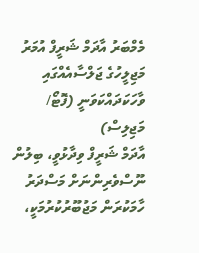މެމްބަރު އާދަމް ޝަރީފް އުމަރު މަޖިލީހުގެ ޖަލްސާއެއްގައި ވާހަކަދައްކަވަނީ (ފޮޓޯ/ މަޖިލިސް)
އާދަމް ޝަރީފް ވިދާޅުވީ، ބިލުން ނޫސްވެރިންނަށް މަސްދަރު ހާމަކުރަން މަޖުބޫރުކުރުމަކީ،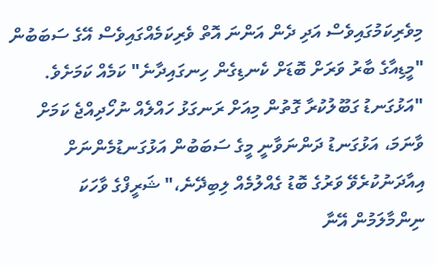މިވެރިކަމުގައިވެސް އަދި ދެން އަންނަ އޮތް ވެރިކަމެއްގައިވެސް އޭގެ ސަބަބުން "މީޑިއާގެ ބާރު ވަރަށް ބޮޑަށް ކެނޑިގެން ހިނގައިދާނެ" ކަމެއް ކަމަށެވެ.
"އަޅުގަނޑު ގަބޫލުކުރާ ގޮތުން މިއަށް ރަނގަޅު ހައްލެއް ނުހޯދިއްޖެ ކަމަށް ވާނަމަ، އަޅުގަނޑު ދަންނަވާނީ މީގެ ސަބަބުން އަޅުގަނޑުމެންނަށް އިއާދަނުކުރެވޭ ވަރުގެ ބޮޑު ގެއްލުމެއް ލިބިދޭނެ،" ޝަރީފްގެ ވާހަކަ ނިންމާލަމުން އޭނާ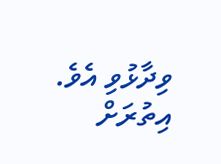ވިދާޅުވި އެވެ.
އިތުރަށް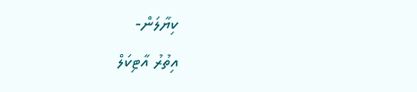ކިޔާލަން-
އިތުރު އާޓިކަލް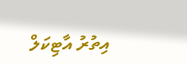އިތުރު އާޓިކަލް